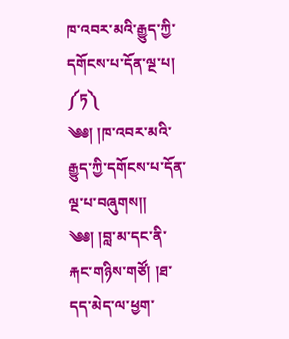ཁ་འབར་མའི་རྒྱུད་ཀྱི་དགོངས་པ་དོན་ལྔ་པ།
༼ཏ༽
༄༅། །ཁ་འབར་མའི་རྒྱུད་ཀྱི་དགོངས་པ་དོན་ལྔ་པ་བཞུགས།།
༄༅། །བླ་མ་དང་ནི་རྐང་གཉིས་གཙོ། །ཐ་དད་མེད་ལ་ཕྱག་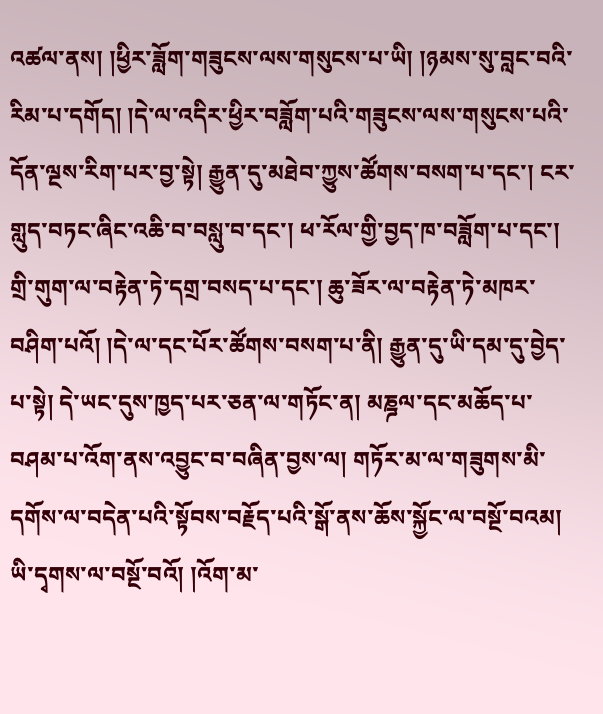འཚལ་ནས། །ཕྱིར་ཟློག་གཟུངས་ལས་གསུངས་པ་ཡི། །ཉམས་སུ་བླང་བའི་རིམ་པ་དགོད། །དེ་ལ་འདིར་ཕྱིར་བཟློག་པའི་གཟུངས་ལས་གསུངས་པའི་དོན་ལྔས་རིག་པར་བྱ་སྟེ། རྒྱུན་དུ་མཐེབ་ཀྱུས་ཚོགས་བསག་པ་དང་། ངར་གླུད་བཏང་ཞིང་འཆི་བ་བསླུ་བ་དང་། ཕ་རོལ་གྱི་བྱད་ཁ་བཟློག་པ་དང་། གྲི་གུག་ལ་བརྟེན་ཏེ་དགྲ་བསད་པ་དང་། ཆུ་ཟོར་ལ་བརྟེན་ཏེ་མཁར་བཤིག་པའོ། །དེ་ལ་དང་པོར་ཚོགས་བསག་པ་ནི། རྒྱུན་དུ་ཡི་དམ་དུ་བྱེད་པ་སྟེ། དེ་ཡང་དུས་ཁྱད་པར་ཅན་ལ་གཏོང་ན། མཎྜལ་དང་མཆོད་པ་བཤམ་པ་འོག་ནས་འབྱུང་བ་བཞིན་བྱས་ལ། གཏོར་མ་ལ་གཟུགས་མི་དགོས་ལ་བདེན་པའི་སྟོབས་བརྗོད་པའི་སྒོ་ནས་ཆོས་སྐྱོང་ལ་བསྔོ་བའམ། ཡི་དྭགས་ལ་བསྔོ་བའོ། །འོག་མ་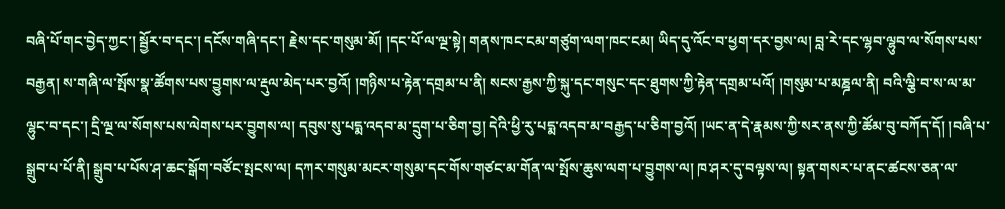བཞི་པོ་གང་བྱེད་ཀྱང་། སྦྱོར་བ་དང་། དངོས་གཞི་དང་། རྗེས་དང་གསུམ་མོ། །དང་པོ་ལ་ལྔ་སྟེ། གནས་ཁང་ངམ་གཙུག་ལག་ཁང་ངམ། ཡིད་དུ་འོང་བ་ཕྱག་དར་བྱས་ལ། བླ་རེ་དང་ལྷབ་ལྷུབ་ལ་སོགས་པས་བརྒྱན། ས་གཞི་ལ་སྤོས་སྣ་ཚོགས་པས་བྱུགས་ལ་རྡུལ་མེད་པར་བྱའོ། །གཉིས་པ་རྟེན་དགྲམ་པ་ནི། སངས་རྒྱས་ཀྱི་སྐུ་དང་གསུང་དང་ཐུགས་ཀྱི་རྟེན་དགྲམ་པའོ། །གསུམ་པ་མཎྜལ་ནི། བའི་ལྕི་བ་ས་ལ་མ་ལྷུང་བ་དང་། དྲི་ལྔ་ལ་སོགས་པས་ལེགས་པར་བྱུགས་ལ། དབུས་སུ་པདྨ་འདབ་མ་དྲུག་པ་ཅིག་བྱ། དེའི་ཕྱི་རུ་པདྨ་འདབ་མ་བརྒྱད་པ་ཅིག་བྱའོ། །ཡང་ན་དེ་རྣམས་ཀྱི་སར་ནས་ཀྱི་ཚོམ་བུ་བཀོད་དོ། །བཞི་པ་སྒྲུབ་པ་པོ་ནི། སྒྲུབ་པ་པོས་ཤ་ཆང་སྒོག་བཙོང་སྤངས་ལ། དཀར་གསུམ་མངར་གསུམ་དང་གོས་གཙང་མ་གོན་ལ་སྤོས་ཆུས་ལག་པ་བྱུགས་ལ། ཁ་ཤར་དུ་བལྟས་ལ། སྟན་གསར་པ་ནང་ཚངས་ཅན་ལ་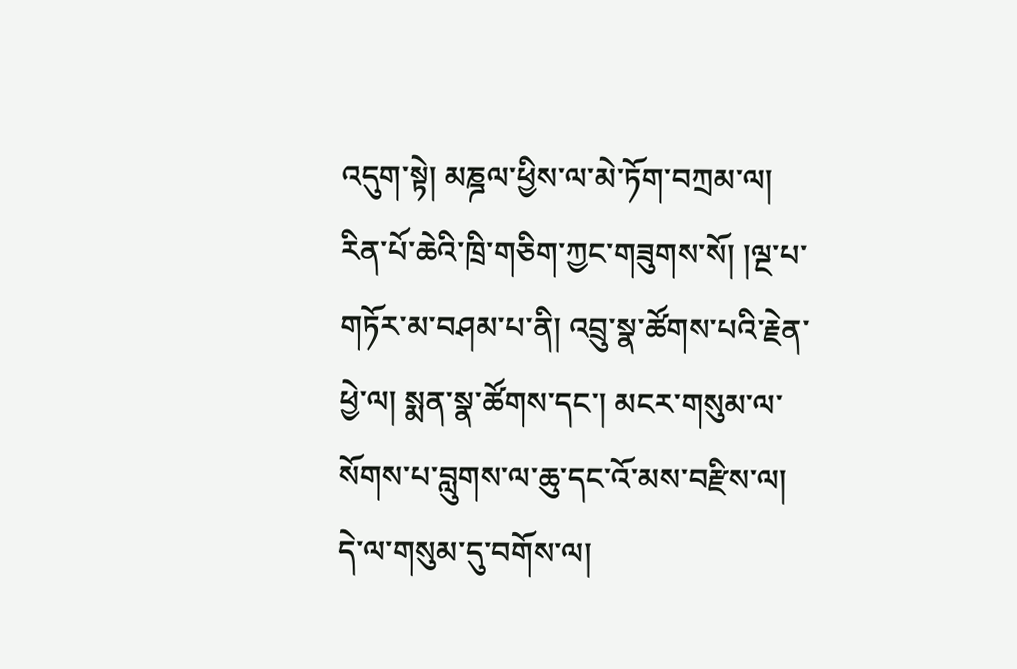འདུག་སྟེ། མཎྜལ་ཕྱིས་ལ་མེ་ཏོག་བཀྲམ་ལ། རིན་པོ་ཆེའི་ཁྲི་གཅིག་ཀྱང་གཟུགས་སོ། །ལྔ་པ་གཏོར་མ་བཤམ་པ་ནི། འབྲུ་སྣ་ཚོགས་པའི་རྗེན་ཕྱེ་ལ། སྨན་སྣ་ཚོགས་དང་། མངར་གསུམ་ལ་སོགས་པ་བླུགས་ལ་ཆུ་དང་འོ་མས་བརྫིས་ལ། དེ་ལ་གསུམ་དུ་བགོས་ལ།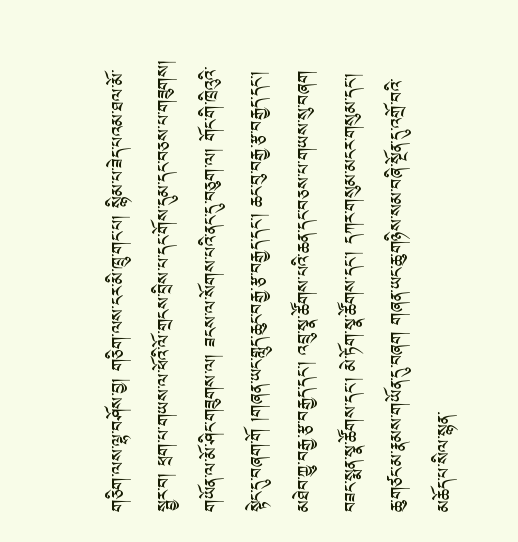གཅིག་ལས་ལྷ་བཤོས་བྱ། གཅིག་ལས་ངར་མི་ཁྲུ་གང་པ། སྙིམ་པ་ཟེད་པའམ་ཐལ་མོ་སྦྱར་བ། ཕྲག་པ་གཡས་ལ་ཕོའི་ལོ་གྲངས་བྲིས་པ་དང་གོས་དུམ་དང་བཅས་པ་གཟུགས། གཡོན་ལ་མོ་ཤིང་གཟུགས་ལ། ཟངས་ལ་སོགས་པའི་ནང་དུ་བཅུག་ལ། གོང་གི་ཁྲིའུའི་སྟེང་དུ་བཞག་གོ །གཞན་ཡང་གླུད་ཆུང་བརྒྱ་རྩ་བརྒྱད་དང་། ཆང་བུ་བརྒྱ་རྩ་བརྒྱད་དང་། མཐེབ་ཀྱུ་བརྒྱ་རྩ་བརྒྱད་དང་། འབྲུ་སྣ་ཚོགས་པའི་ཆན་དང་བཅས་པ་གཡས་སུ་བཞག བཟང་སྨན་སྣ་ཚོགས་དང་། མེ་ཏོག་སྣ་ཚོགས་དང་། དཀར་གསུམ་མངར་གསུམ་དང་། ཆུ་གཙང་མ་རྣམས་གཡོན་དུ་བཞག གཞན་ཡང་ཆུ་གཉིས་སམ་བཞི་སྔོན་དུ་འགྲོ་བའི་མཆོད་པ་སིལ་སྙན་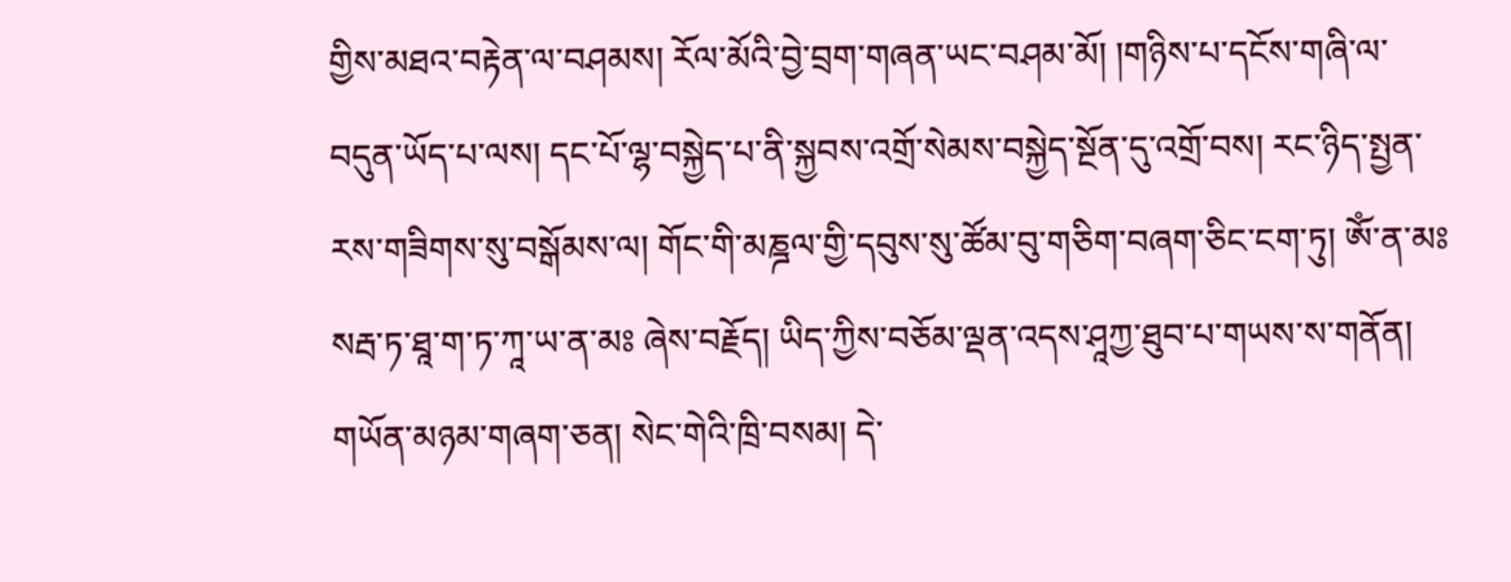གྱིས་མཐའ་བརྟེན་ལ་བཤམས། རོལ་མོའི་བྱེ་བྲག་གཞན་ཡང་བཤམ་མོ། །གཉིས་པ་དངོས་གཞི་ལ་བདུན་ཡོད་པ་ལས། དང་པོ་ལྷ་བསྐྱེད་པ་ནི་སྐྱབས་འགྲོ་སེམས་བསྐྱེད་སྔོན་དུ་འགྲོ་བས། རང་ཉིད་སྤྱན་རས་གཟིགས་སུ་བསྒོམས་ལ། གོང་གི་མཎྜལ་གྱི་དབུས་སུ་ཚོམ་བུ་གཅིག་བཞག་ཅིང་ངག་ཏུ། ཨོཾ་ན་མཿསརྦ་ཏ་ཐཱ་ག་ཏ་ཀཱ་ཡ་ན་མཿ ཞེས་བརྗོད། ཡིད་ཀྱིས་བཅོམ་ལྡན་འདས་ཤཱཀྱ་ཐུབ་པ་གཡས་ས་གནོན། གཡོན་མཉམ་གཞག་ཅན། སེང་གེའི་ཁྲི་བསམ། དེ་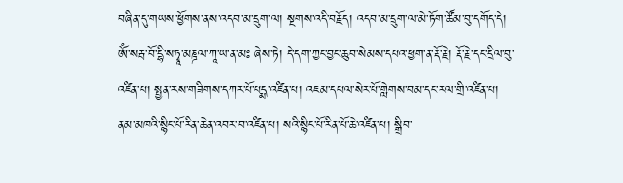བཞིན་དུ་གཡས་ཕྱོགས་ནས་འདབ་མ་དྲུག་ལ། སྔགས་འདི་བརྗོད། འདབ་མ་དྲུག་ལ་མེ་ཏོག་ཚོམ་བུ་དགོད་དེ། ཨོཾ་སརྦ་བོ་དྷི་སཏྭཱ་མཎྜལ་ཀཱ་ཡ་ན་མཿ ཞེས་ཏེ། དེ་དག་ཀྱང་བྱང་ཆུབ་སེམས་དཔའ་ཕྱག་ན་རྡོ་རྗེ། རྡོ་རྗེ་དང་དྲིལ་བུ་འཛིན་པ། སྤྱན་རས་གཟིགས་དཀར་པོ་པདྨ་འཛིན་པ། འཇམ་དཔལ་སེར་པོ་གླེགས་བམ་དང་རལ་གྲི་འཛིན་པ། ནམ་མཁའི་སྙིང་པོ་རིན་ཆེན་འབར་བ་འཛིན་པ། སའི་སྙིང་པོ་རིན་པོ་ཆེ་འཛིན་པ། སྒྲིབ་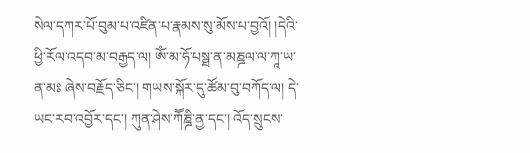སེལ་དཀར་པོ་བུམ་པ་འཛིན་པ་རྣམས་སུ་མོས་པ་བྱའོ། །དེའི་ཕྱི་རོལ་འདབ་མ་བརྒྱད་ལ། ཨོཾ་མ་ཧོ་པསྠ་ན་མཎྜལ་ལ་ཀཱ་ཡ་ན་མཿ ཞེས་བརྗོད་ཅིང་། གཡས་སྐོར་དུ་ཚོམ་བུ་བཀོད་ལ། དེ་ཡང་རབ་འབྱོར་དང་། ཀུན་ཤེས་ཀཽཎྜི་ནྱ་དང་། འོད་སྲུངས་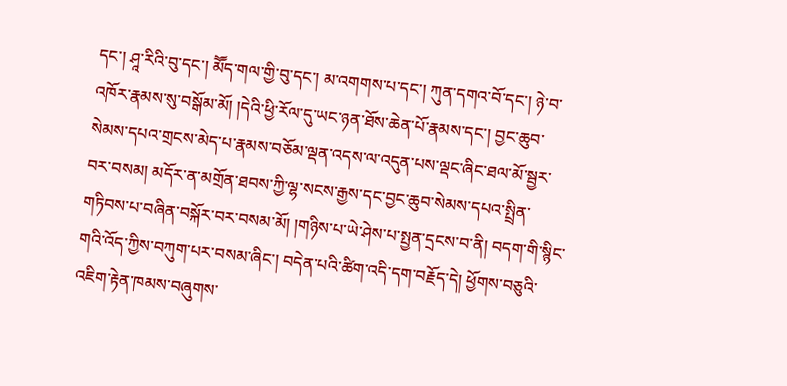དང་། ཤཱ་རིའི་བུ་དང་། མཽད་གལ་གྱི་བུ་དང་། མ་འགགས་པ་དང་། ཀུན་དགའ་བོ་དང་། ཉེ་བ་འཁོར་རྣམས་སུ་བསྒོམ་མོ། །དེའི་ཕྱི་རོལ་དུ་ཡང་ཉན་ཐོས་ཆེན་པོ་རྣམས་དང་། བྱང་ཆུབ་སེམས་དཔའ་གྲངས་མེད་པ་རྣམས་བཅོམ་ལྡན་འདས་ལ་འདུན་པས་ལྡང་ཞིང་ཐལ་མོ་སྦྱར་བར་བསམ། མདོར་ན་མགྲོན་ཐབས་ཀྱི་ལྷ་སངས་རྒྱས་དང་བྱང་ཆུབ་སེམས་དཔའ་སྤྲིན་གཏིབས་པ་བཞིན་བསྐོར་བར་བསམ་མོ། །གཉིས་པ་ཡེ་ཤེས་པ་སྤྱན་དྲངས་བ་ནི། བདག་གི་སྙིང་གའི་འོད་ཀྱིས་བཀུག་པར་བསམ་ཞིང་། བདེན་པའི་ཚིག་འདི་དག་བརྗོད་དེ། ཕྱོགས་བཅུའི་འཇིག་རྟེན་ཁམས་བཞུགས་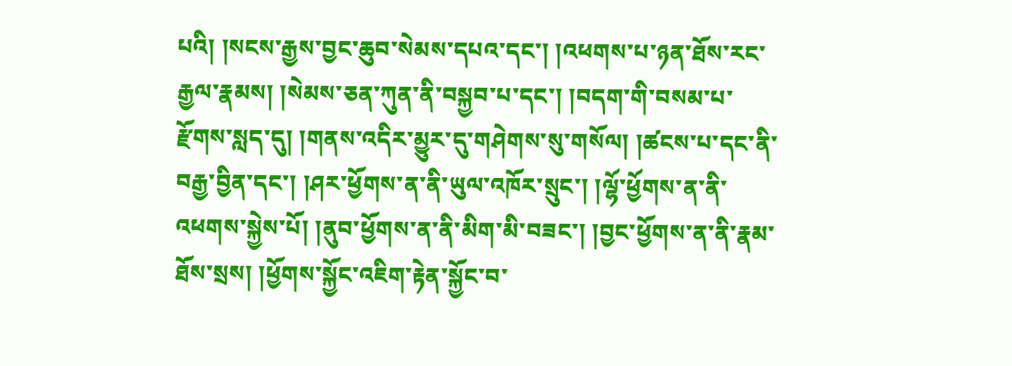པའི། །སངས་རྒྱས་བྱང་ཆུབ་སེམས་དཔའ་དང་། །འཕགས་པ་ཉན་ཐོས་རང་རྒྱལ་རྣམས། །སེམས་ཅན་ཀུན་ནི་བསྐྱབ་པ་དང་། །བདག་གི་བསམ་པ་རྫོགས་སླད་དུ། །གནས་འདིར་མྱུར་དུ་གཤེགས་སུ་གསོལ། །ཚངས་པ་དང་ནི་བརྒྱ་བྱིན་དང་། །ཤར་ཕྱོགས་ན་ནི་ཡུལ་འཁོར་སྲུང་། །ལྷོ་ཕྱོགས་ན་ནི་འཕགས་སྐྱེས་པོ། །ནུབ་ཕྱོགས་ན་ནི་མིག་མི་བཟང་། །བྱང་ཕྱོགས་ན་ནི་རྣམ་ཐོས་སྲས། །ཕྱོགས་སྐྱོང་འཇིག་རྟེན་སྐྱོང་བ་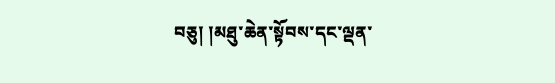བཅུ། །མཐུ་ཆེན་སྟོབས་དང་ལྡན་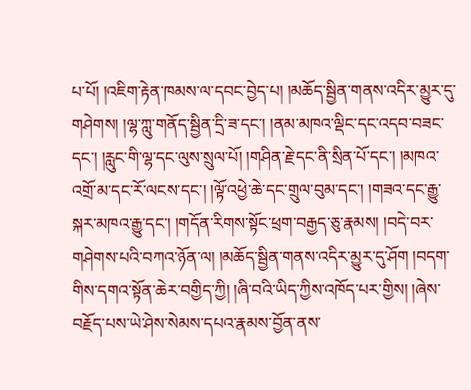པ་པོ། །འཇིག་རྟེན་ཁམས་ལ་དབང་བྱེད་པ། །མཆོད་སྦྱིན་གནས་འདིར་མྱུར་དུ་གཤེགས། །ལྷ་ཀླུ་གནོད་སྦྱིན་དྲི་ཟ་དང་། །ནམ་མཁའ་ལྡིང་དང་འདབ་བཟང་དང་། །རླུང་གི་ལྷ་དང་ལུས་སྲུལ་པོ། །གཤིན་རྗེ་དང་ནི་སྲིན་པོ་དང་། །མཁའ་འགྲོ་མ་དང་རོ་ལངས་དང་། །ལྟོ་འཕྱེ་ཆེ་དང་གྲུལ་བུམ་དང་། །གཟའ་དང་རྒྱུ་སྐར་མཁའ་རྒྱུ་དང་། །གདོན་རིགས་སྟོང་ཕྲག་བརྒྱད་ཅུ་རྣམས། །བདེ་བར་གཤེགས་པའི་བཀའ་ཉོན་ལ། །མཆོད་སྦྱིན་གནས་འདིར་མྱུར་དུ་ཤོག །བདག་གིས་དགའ་སྟོན་ཆེར་བགྱིད་ཀྱི། །ཞི་བའི་ཡིད་ཀྱིས་འཁོད་པར་གྱིས། །ཞེས་བརྗོད་པས་ཡེ་ཤེས་སེམས་དཔའ་རྣམས་བྱོན་ནས་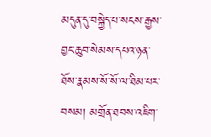མདུན་དུ་བསྐྱེད་པ་སངས་རྒྱས་བྱང་ཆུབ་སེམས་དཔའ་ཉན་ཐོས་རྣམས་སོ་སོ་ལ་ཐིམ་པར་བསམ། མགྲོན་ཐབས་འཇིག་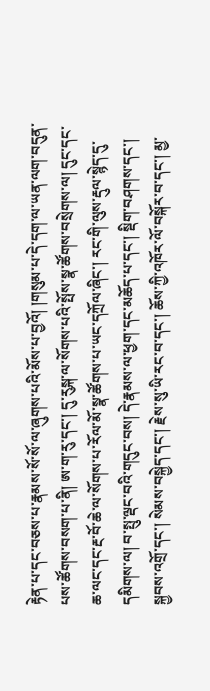རྟེན་པ་དང་བཅས་པ་རྣམས་སོ་སོ་ལ་ཞུགས་པའི་མོས་པ་བྱའོ། །གསུམ་པ་དེ་དག་ལ་ཡན་ལག་བདུན་པས་ཚོགས་བསག་པ་ནི། ཨ་ག་རུ་དང་། དུ་རུསྐ་ལ་སོགས་པའི་སྤོས་སྣ་ཚོགས་བསྲེགས་ལ། དུང་དང་ཆ་ལང་དང་རྔ་བོ་ཆེ་ལ་སོགས་པ་རོལ་མོ་སྣ་ཚོགས་པ་ཡང་དཀྲོལ་ཞིང་། རང་གི་ལུས་རྡུལ་སྙེད་དུ་དམིགས་ལ། བ་སྤུ་ལྡང་བའི་གདུང་བས། དེ་རྣམས་ལ་ཕྱག་དང་མཆོད་པ་དང་། སྡིག་བཤགས་དང་། སྐྱབས་འགྲོ་དང་། སེམས་བསྐྱེད་དང་། རྗེས་སུ་ཡི་རང་བ་དང་། ཆོས་ཀྱི་འཁོར་ལོ་བསྐོར་བ་དང་། མྱ་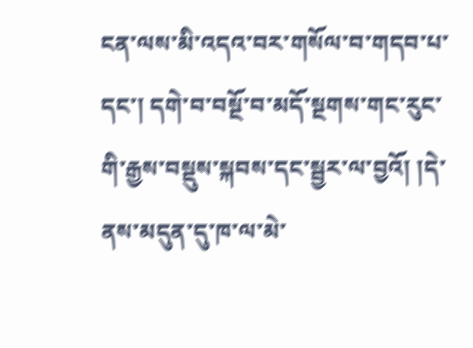ངན་ལས་མི་འདའ་བར་གསོལ་བ་གདབ་པ་དང་། དགེ་བ་བསྔོ་བ་མདོ་སྔགས་གང་རུང་གི་རྒྱས་བསྡུས་སྐབས་དང་སྦྱར་ལ་བྱའོ། །དེ་ནས་མདུན་དུ་ཁ་ལ་མེ་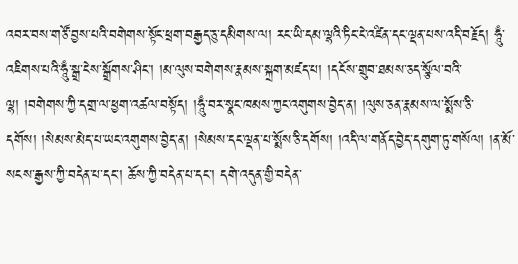འབར་བས་གཙོ་བྱས་པའི་བགེགས་སྟོང་ཕྲག་བརྒྱད་ཅུ་དམིགས་ལ། རང་ཡི་དམ་ལྷའི་ཏིང་ངེ་འཛིན་དང་ལྡན་པས་འདི་བརྗོད། ཧཱུྃ་འཇིགས་པའི་ཧཱུྃ་སྒྲ་ངེས་སྒྲོགས་ཤིང་། །མ་ལུས་བགེགས་རྣམས་སྐྲག་མཛད་པ། །དངོས་གྲུབ་ཐམས་ཅད་སྩོལ་བའི་ལྷ། །བགེགས་ཀྱི་དགྲ་ལ་ཕྱག་འཚལ་བསྟོད། །ཧཱུྃ་བར་སྣང་ཁམས་ཀྱང་འགུགས་བྱེད་ན། །ལུས་ཅན་རྣམས་ལ་སྨོས་ཅི་དགོས། །སེམས་མེད་པ་ཡང་འགུགས་བྱེད་ན། །སེམས་དང་ལྡན་པ་སྨོས་ཅི་དགོས། །འདི་ལ་གནོད་བྱེད་དགུག་ཏུ་གསོལ། །ན་མོ་སངས་རྒྱས་ཀྱི་བདེན་པ་དང་། ཆོས་ཀྱི་བདེན་པ་དང་། དགེ་འདུན་གྱི་བདེན་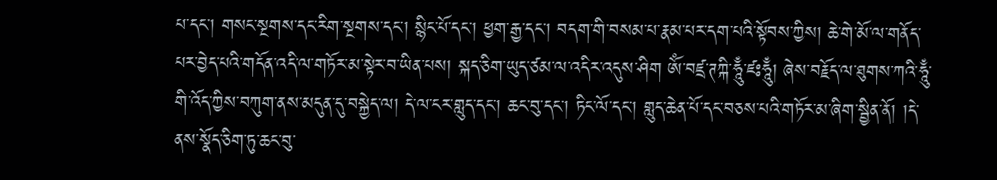པ་དང་། གསང་སྔགས་དང་རིག་སྔགས་དང་། སྙིང་པོ་དང་། ཕྱག་རྒྱ་དང་། བདག་གི་བསམ་པ་རྣམ་པར་དག་པའི་སྟོབས་ཀྱིས། ཆེ་གེ་མོ་ལ་གནོད་པར་བྱེད་པའི་གདོན་འདི་ལ་གཏོར་མ་སྟེར་བ་ཡིན་པས། སྐད་ཅིག་ཡུད་ཙམ་ལ་འདིར་འདུས་ཤིག ཨོཾ་བཛྲ་ཊཀྐི་ཧཱུྃ་ཛཿཧཱུྃ། ཞེས་བརྗོད་ལ་ཐུགས་ཀའི་ཧཱུྃ་གི་འོད་ཀྱིས་བཀུག་ནས་མདུན་དུ་བསྐྱེད་ལ། དེ་ལ་ངར་གླུད་དང་། ཆང་བུ་དང་། ཏིང་ལོ་དང་། གླུད་ཆེན་པོ་དང་བཅས་པའི་གཏོར་མ་ཞིག་སྦྱིན་ནོ། །དེ་ནས་སྣོད་ཅིག་ཏུ་ཆང་བུ་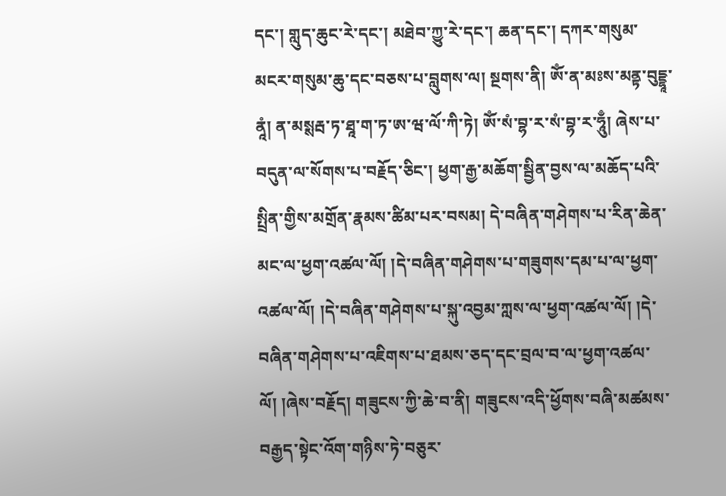དང་། གླུད་ཆུང་རེ་དང་། མཐེབ་ཀྱུ་རེ་དང་། ཆན་དང་། དཀར་གསུམ་མངར་གསུམ་ཆུ་དང་བཅས་པ་བླུགས་ལ། སྔགས་ནི། ཨོཾ་ན་མཿས་མནྟ་བུདྡྷཱ་ནཱཾ། ན་མསྶརྦ་ཏ་ཐཱ་ག་ཏ་ཨ་ཝ་ལོ་ཀི་ཏེ། ཨོཾ་སཾ་བྷ་ར་སཾ་བྷ་ར་ཧཱུྃ། ཞེས་པ་བདུན་ལ་སོགས་པ་བརྗོད་ཅིང་། ཕྱག་རྒྱ་མཆོག་སྦྱིན་བྱས་ལ་མཆོད་པའི་སྤྲིན་གྱིས་མགྲོན་རྣམས་ཚིམ་པར་བསམ། དེ་བཞིན་གཤེགས་པ་རིན་ཆེན་མང་ལ་ཕྱག་འཚལ་ལོ། །དེ་བཞིན་གཤེགས་པ་གཟུགས་དམ་པ་ལ་ཕྱག་འཚལ་ལོ། །དེ་བཞིན་གཤེགས་པ་སྐུ་འབྱམ་ཀླས་ལ་ཕྱག་འཚལ་ལོ། །དེ་བཞིན་གཤེགས་པ་འཇིགས་པ་ཐམས་ཅད་དང་བྲལ་བ་ལ་ཕྱག་འཚལ་ལོ། །ཞེས་བརྗོད། གཟུངས་ཀྱི་ཆེ་བ་ནི། གཟུངས་འདི་ཕྱོགས་བཞི་མཚམས་བརྒྱད་སྟེང་འོག་གཉིས་ཏེ་བཅུར་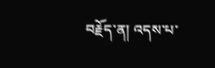བརྗོད་ན། འདས་པ་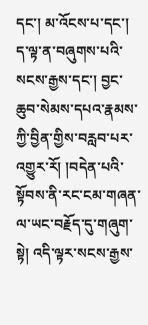དང་། མ་འོངས་པ་དང་། ད་ལྟ་ན་བཞུགས་པའི་སངས་རྒྱས་དང་། བྱང་ཆུབ་སེམས་དཔའ་རྣམས་ཀྱི་བྱིན་གྱིས་བརླབ་པར་འགྱུར་རོ། །བདེན་པའི་སྟོབས་ནི་རང་ངམ་གཞན་ལ་ཡང་བརྗོད་དུ་གཞུག་སྟེ། འདི་ལྟར་སངས་རྒྱས་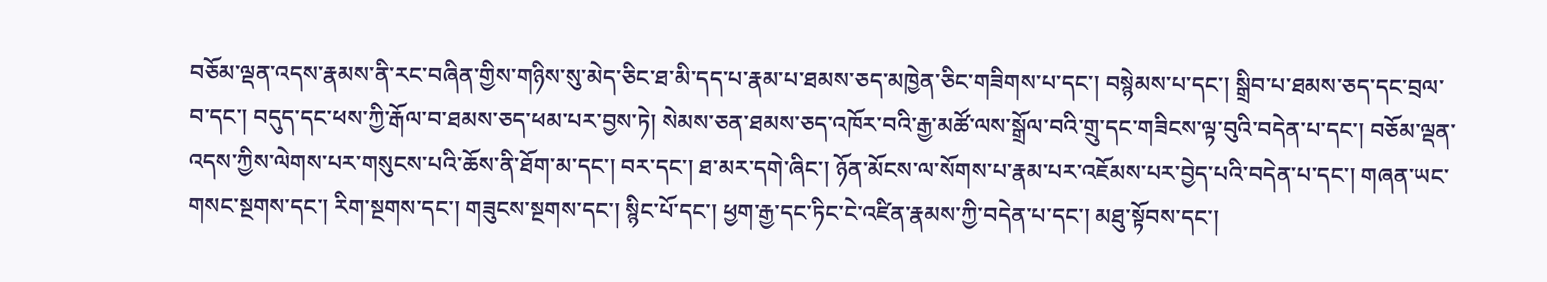བཅོམ་ལྡན་འདས་རྣམས་ནི་རང་བཞིན་གྱིས་གཉིས་སུ་མེད་ཅིང་ཐ་མི་དད་པ་རྣམ་པ་ཐམས་ཅད་མཁྱེན་ཅིང་གཟིགས་པ་དང་། བསྙེམས་པ་དང་། སྒྲིབ་པ་ཐམས་ཅད་དང་བྲལ་བ་དང་། བདུད་དང་ཕས་ཀྱི་རྒོལ་བ་ཐམས་ཅད་ཕམ་པར་བྱས་ཏེ། སེམས་ཅན་ཐམས་ཅད་འཁོར་བའི་རྒྱ་མཚོ་ལས་སྒྲོལ་བའི་གྲུ་དང་གཟིངས་ལྟ་བུའི་བདེན་པ་དང་། བཅོམ་ལྡན་འདས་ཀྱིས་ལེགས་པར་གསུངས་པའི་ཆོས་ནི་ཐོག་མ་དང་། བར་དང་། ཐ་མར་དགེ་ཞིང་། ཉོན་མོངས་ལ་སོགས་པ་རྣམ་པར་འཇོམས་པར་བྱེད་པའི་བདེན་པ་དང་། གཞན་ཡང་གསང་སྔགས་དང་། རིག་སྔགས་དང་། གཟུངས་སྔགས་དང་། སྙིང་པོ་དང་། ཕྱག་རྒྱ་དང་ཏིང་ངེ་འཛིན་རྣམས་ཀྱི་བདེན་པ་དང་། མཐུ་སྟོབས་དང་།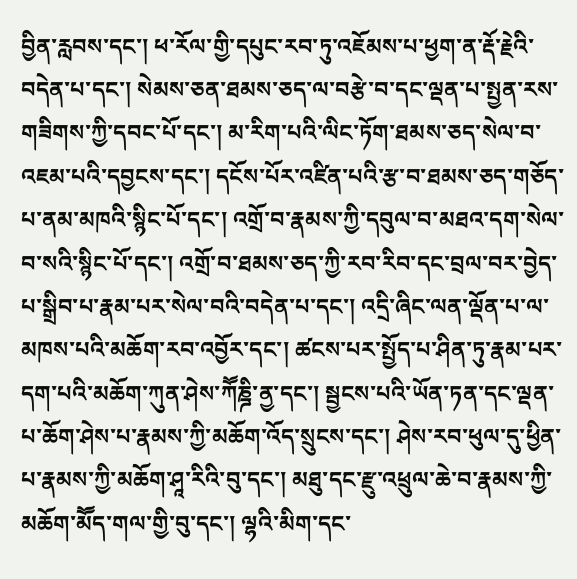བྱིན་རླབས་དང་། ཕ་རོལ་གྱི་དཔུང་རབ་ཏུ་འཇོམས་པ་ཕྱག་ན་རྡོ་རྗེའི་བདེན་པ་དང་། སེམས་ཅན་ཐམས་ཅད་ལ་བརྩེ་བ་དང་ལྡན་པ་སྤྱན་རས་གཟིགས་ཀྱི་དབང་པོ་དང་། མ་རིག་པའི་ལིང་ཏོག་ཐམས་ཅད་སེལ་བ་འཇམ་པའི་དབྱངས་དང་། དངོས་པོར་འཛིན་པའི་རྩ་བ་ཐམས་ཅད་གཅོད་པ་ནམ་མཁའི་སྙིང་པོ་དང་། འགྲོ་བ་རྣམས་ཀྱི་དབུལ་བ་མཐའ་དག་སེལ་བ་སའི་སྙིང་པོ་དང་། འགྲོ་བ་ཐམས་ཅད་ཀྱི་རབ་རིབ་དང་བྲལ་བར་བྱེད་པ་སྒྲིབ་པ་རྣམ་པར་སེལ་བའི་བདེན་པ་དང་། འདྲི་ཞིང་ལན་ལྡོན་པ་ལ་མཁས་པའི་མཆོག་རབ་འབྱོར་དང་། ཚངས་པར་སྤྱོད་པ་ཤིན་ཏུ་རྣམ་པར་དག་པའི་མཆོག་ཀུན་ཤེས་ཀཽཎྜི་ནྱ་དང་། སྦྱངས་པའི་ཡོན་ཏན་དང་ལྡན་པ་ཆོག་ཤེས་པ་རྣམས་ཀྱི་མཆོག་འོད་སྲུངས་དང་། ཤེས་རབ་ཕུལ་དུ་ཕྱིན་པ་རྣམས་ཀྱི་མཆོག་ཤཱ་རིའི་བུ་དང་། མཐུ་དང་རྫུ་འཕྲུལ་ཆེ་བ་རྣམས་ཀྱི་མཆོག་མཽད་གལ་གྱི་བུ་དང་། ལྷའི་མིག་དང་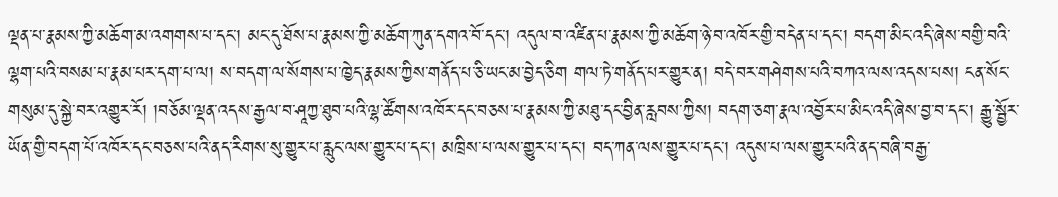ལྡན་པ་རྣམས་ཀྱི་མཆོག་མ་འགགས་པ་དང་། མང་དུ་ཐོས་པ་རྣམས་ཀྱི་མཆོག་ཀུན་དགའ་བོ་དང་། འདུལ་བ་འཛིན་པ་རྣམས་ཀྱི་མཆོག་ཉེ་བ་འཁོར་གྱི་བདེན་པ་དང་། བདག་མིང་འདི་ཞེས་བགྱི་བའི་ལྷག་པའི་བསམ་པ་རྣམ་པར་དག་པ་ལ། ས་བདག་ལ་སོགས་པ་ཁྱེད་རྣམས་ཀྱིས་གནོད་པ་ཅི་ཡང་མ་བྱེད་ཅིག གལ་ཏེ་གནོད་པར་གྱུར་ན། བདེ་བར་གཤེགས་པའི་བཀའ་ལས་འདས་པས། ངན་སོང་གསུམ་དུ་སྐྱེ་བར་འགྱུར་རོ། །བཅོམ་ལྡན་འདས་རྒྱལ་བ་ཤཱཀྱ་ཐུབ་པའི་ལྷ་ཚོགས་འཁོར་དང་བཅས་པ་རྣམས་ཀྱི་མཐུ་དང་བྱིན་རླབས་ཀྱིས། བདག་ཅག་རྣལ་འབྱོར་པ་མིང་འདི་ཞེས་བྱ་བ་དང་། རྒྱུ་སྦྱོར་ཡོན་གྱི་བདག་པོ་འཁོར་དང་བཅས་པའི་ནད་རིགས་སུ་གྱུར་པ་རླུང་ལས་གྱུར་པ་དང་། མཁྲིས་པ་ལས་གྱུར་པ་དང་། བད་ཀན་ལས་གྱུར་པ་དང་། འདུས་པ་ལས་གྱུར་པའི་ནད་བཞི་བརྒྱ་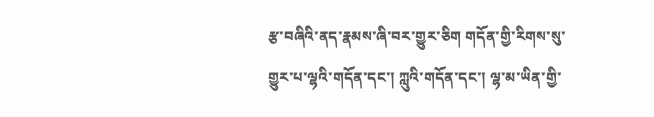རྩ་བཞིའི་ནད་རྣམས་ཞི་བར་གྱུར་ཅིག གདོན་གྱི་རིགས་སུ་གྱུར་པ་ལྷའི་གདོན་དང་། ཀླུའི་གདོན་དང་། ལྷ་མ་ཡིན་གྱི་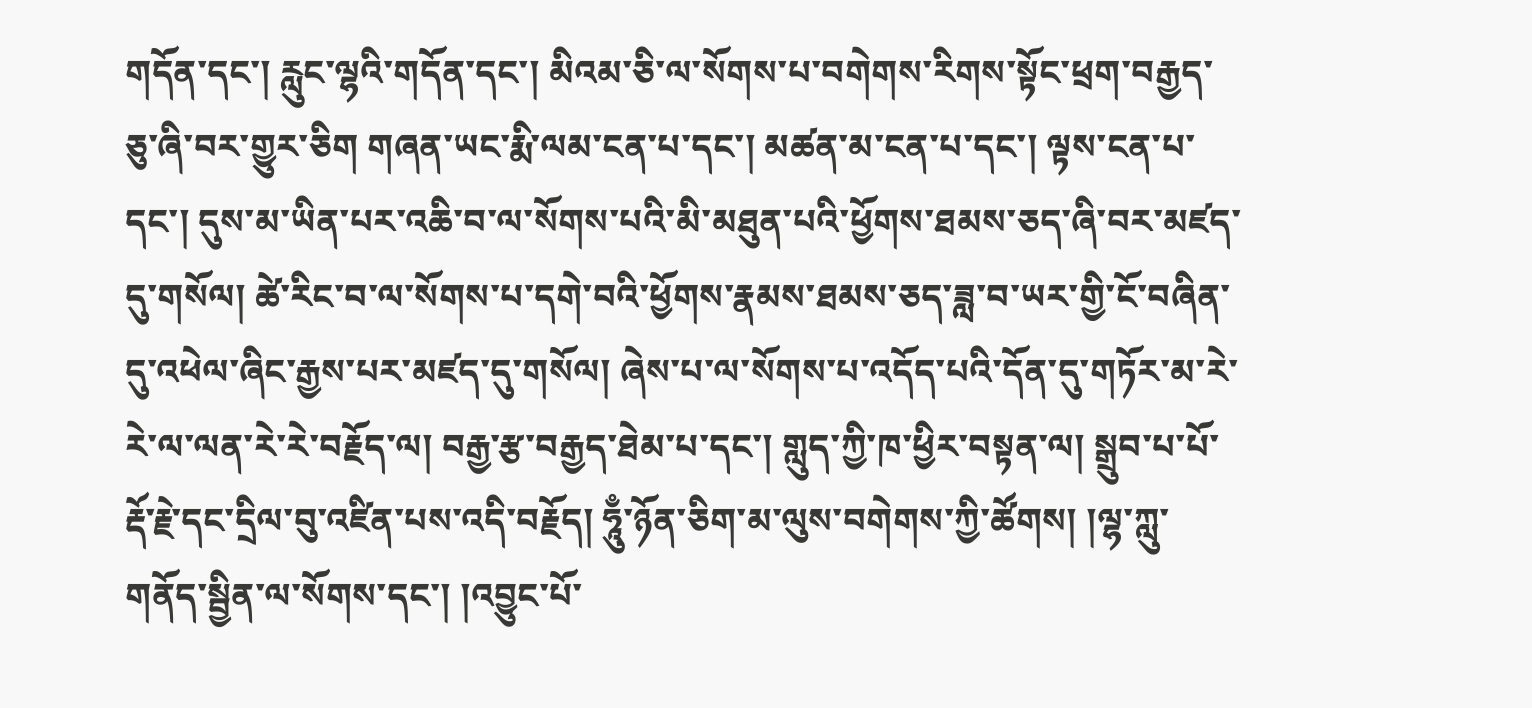གདོན་དང་། རླུང་ལྷའི་གདོན་དང་། མིའམ་ཅི་ལ་སོགས་པ་བགེགས་རིགས་སྟོང་ཕྲག་བརྒྱད་ཅུ་ཞི་བར་གྱུར་ཅིག གཞན་ཡང་རྨི་ལམ་ངན་པ་དང་། མཚན་མ་ངན་པ་དང་། ལྟས་ངན་པ་དང་། དུས་མ་ཡིན་པར་འཆི་བ་ལ་སོགས་པའི་མི་མཐུན་པའི་ཕྱོགས་ཐམས་ཅད་ཞི་བར་མཛད་དུ་གསོལ། ཚེ་རིང་བ་ལ་སོགས་པ་དགེ་བའི་ཕྱོགས་རྣམས་ཐམས་ཅད་ཟླ་བ་ཡར་གྱི་ངོ་བཞིན་དུ་འཕེལ་ཞིང་རྒྱས་པར་མཛད་དུ་གསོལ། ཞེས་པ་ལ་སོགས་པ་འདོད་པའི་དོན་དུ་གཏོར་མ་རེ་རེ་ལ་ལན་རེ་རེ་བརྗོད་ལ། བརྒྱ་རྩ་བརྒྱད་ཐེམ་པ་དང་། གླུད་ཀྱི་ཁ་ཕྱིར་བསྟན་ལ། སྒྲུབ་པ་པོ་རྡོ་རྗེ་དང་དྲིལ་བུ་འཛིན་པས་འདི་བརྗོད། ཧཱུྃ་ཉོན་ཅིག་མ་ལུས་བགེགས་ཀྱི་ཚོགས། །ལྷ་ཀླུ་གནོད་སྦྱིན་ལ་སོགས་དང་། །འབྱུང་པོ་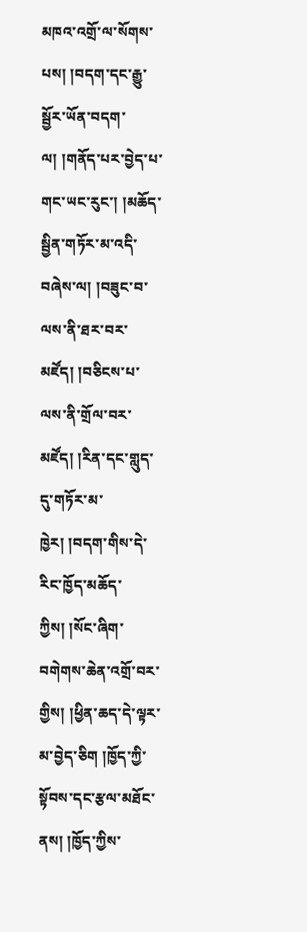མཁའ་འགྲོ་ལ་སོགས་པས། །བདག་དང་རྒྱུ་སྦྱོར་ཡོན་བདག་ལ། །གནོད་པར་བྱེད་པ་གང་ཡང་རུང་། །མཆོད་སྦྱིན་གཏོར་མ་འདི་བཞེས་ལ། །བཟུང་བ་ལས་ནི་ཐར་བར་མཛོད། །བཅིངས་པ་ལས་ནི་གྲོལ་བར་མཛོད། །རིན་དང་གླུད་དུ་གཏོར་མ་ཁྱེར། །བདག་གིས་དེ་རིང་ཁྱོད་མཆོད་ཀྱིས། །སོང་ཞིག་བགེགས་ཆེན་འགྲོ་བར་གྱིས། །ཕྱིན་ཆད་དེ་ལྟར་མ་བྱེད་ཅིག །ཁྱོད་ཀྱི་སྟོབས་དང་རྩལ་མཐོང་ནས། །ཁྱོད་ཀྱིས་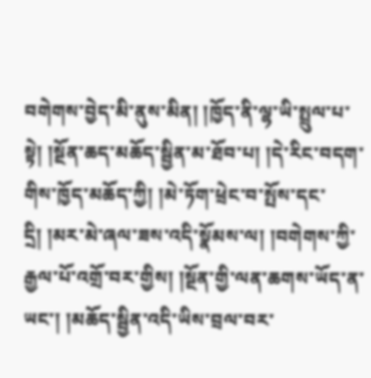བགེགས་བྱེད་མི་ནུས་མིན། །ཁྱོད་ནི་ལྷ་ཡི་སྤྲུལ་པ་སྟེ། །སྔོན་ཆད་མཆོད་སྦྱིན་མ་ཐོབ་པ། །དེ་རིང་བདག་གིས་ཁྱོད་མཆོད་ཀྱི། །མེ་ཏོག་ཕྲེང་བ་སྤོས་དང་དྲི། །མར་མེ་ཞལ་ཟས་འདི་སྣོམས་ལ། །བགེགས་ཀྱི་རྒྱལ་པོ་འགྲོ་བར་གྱིས། །སྔོན་གྱི་ལན་ཆགས་ཡོད་ན་ཡང་། །མཆོད་སྦྱིན་འདི་ཡིས་བྲལ་བར་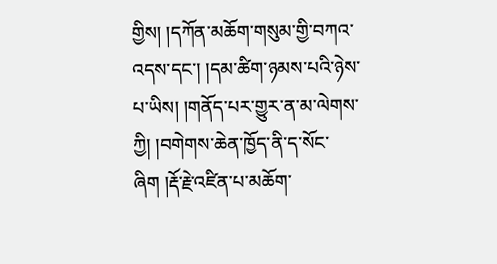གྱིས། །དཀོན་མཆོག་གསུམ་གྱི་བཀའ་འདས་དང་། །དམ་ཚིག་ཉམས་པའི་ཉེས་པ་ཡིས། །གནོད་པར་གྱུར་ན་མ་ལེགས་ཀྱི། །བགེགས་ཆེན་ཁྱོད་ནི་ད་སོང་ཞིག །རྡོ་རྗེ་འཛིན་པ་མཆོག་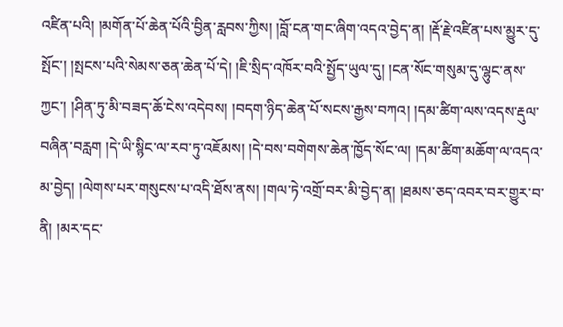འཛིན་པའི། །མགོན་པོ་ཆེན་པོའི་བྱིན་རླབས་ཀྱིས། །བློ་ངན་གང་ཞིག་འདའ་བྱེད་ན། །རྡོ་རྗེ་འཛིན་པས་མྱུར་དུ་སྤོང་། །སྤངས་པའི་སེམས་ཅན་ཆེན་པོ་དེ། །ཇི་སྲིད་འཁོར་བའི་སྤྱོད་ཡུལ་དུ། །ངན་སོང་གསུམ་དུ་ལྷུང་ནས་ཀྱང་། །ཤིན་ཏུ་མི་བཟད་ཆོ་ངེས་འདེབས། །བདག་ཉིད་ཆེན་པོ་སངས་རྒྱས་བཀའ། །དམ་ཚིག་ལས་འདས་རྡུལ་བཞིན་བརླག །དེ་ཡི་སྙིང་ལ་རབ་ཏུ་འཇོམས། །དེ་བས་བགེགས་ཆེན་ཁྱོད་སོང་ལ། །དམ་ཚིག་མཆོག་ལ་འདའ་མ་བྱེད། །ལེགས་པར་གསུངས་པ་འདི་ཐོས་ནས། །གལ་ཏེ་འགྲོ་བར་མི་བྱེད་ན། །ཐམས་ཅད་འབར་བར་གྱུར་བ་ནི། །མར་དང་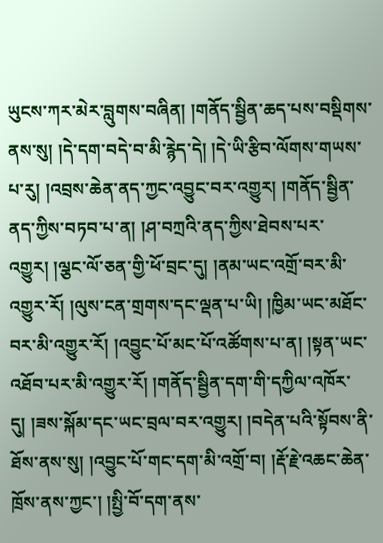ཡུངས་ཀར་མེར་བླུགས་བཞིན། །གནོད་སྦྱིན་ཆད་པས་བསྡིགས་ནས་སུ། །དེ་དག་བདེ་བ་མི་རྙེད་དེ། །དེ་ཡི་རྩིབ་ལོགས་གཡས་པ་རུ། །འབྲས་ཆེན་ནད་ཀྱང་འབྱུང་བར་འགྱུར། །གནོད་སྦྱིན་ནད་ཀྱིས་བཏབ་པ་ན། །ཤ་བཀྲའི་ནད་ཀྱིས་ཐེབས་པར་འགྱུར། །ལྕང་ལོ་ཅན་གྱི་ཕོ་བྲང་དུ། །ནམ་ཡང་འགྲོ་བར་མི་འགྱུར་རོ། །ལུས་ངན་གྲགས་དང་ལྡན་པ་ཡི། །ཁྱིམ་ཡང་མཐོང་བར་མི་འགྱུར་རོ། །འབྱུང་པོ་མང་པོ་འཚོགས་པ་ན། །སྟན་ཡང་འཐོབ་པར་མི་འགྱུར་རོ། །གནོད་སྦྱིན་དག་གི་དཀྱིལ་འཁོར་དུ། །ཟས་སྐོམ་དང་ཡང་བྲལ་བར་འགྱུར། །བདེན་པའི་སྟོབས་ནི་ཐོས་ནས་སུ། །འབྱུང་པོ་གང་དག་མི་འགྲོ་བ། །རྡོ་རྗེ་འཆང་ཆེན་ཁྲོས་ནས་ཀྱང་། །སྤྱི་བོ་དག་ནས་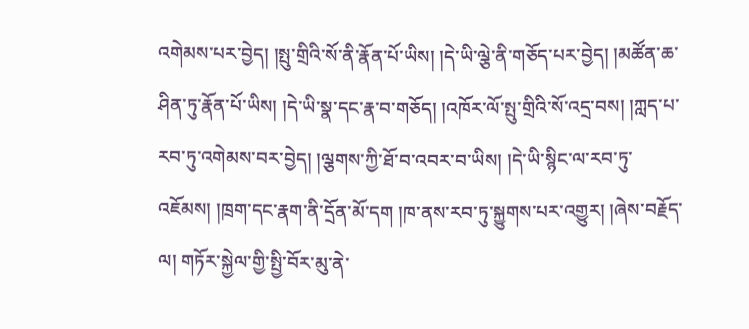འགེམས་པར་བྱེད། །སྤུ་གྲིའི་སོ་ནི་རྣོན་པོ་ཡིས། །དེ་ཡི་ལྕེ་ནི་གཅོད་པར་བྱེད། །མཚོན་ཆ་ཤིན་ཏུ་རྣོན་པོ་ཡིས། །དེ་ཡི་སྣ་དང་རྣ་བ་གཅོད། །འཁོར་ལོ་སྤུ་གྲིའི་སོ་འདྲ་བས། །ཀླད་པ་རབ་ཏུ་འགེམས་བར་བྱེད། །ལྕགས་ཀྱི་ཐོ་བ་འབར་བ་ཡིས། །དེ་ཡི་སྙིང་ལ་རབ་ཏུ་འཇོམས། །ཁྲག་དང་རྣག་ནི་དྲོན་མོ་དག །ཁ་ནས་རབ་ཏུ་སྐྱུགས་པར་འགྱུར། །ཞེས་བརྗོད་ལ། གཏོར་སྐྱེལ་གྱི་སྤྱི་བོར་མུ་ནེ་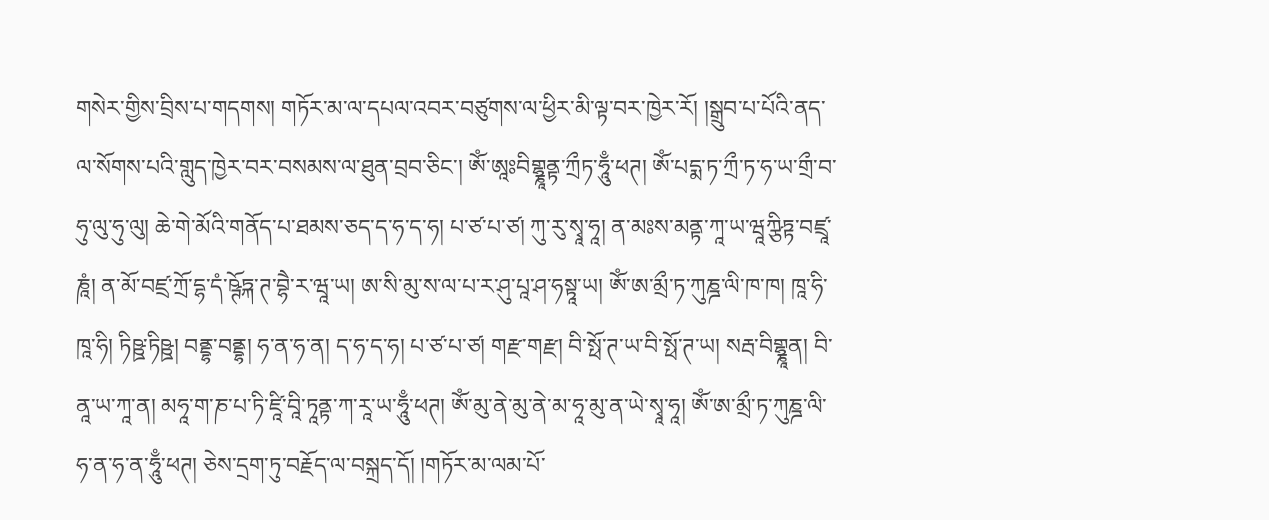གསེར་གྱིས་བྲིས་པ་གདགས། གཏོར་མ་ལ་དཔལ་འབར་བཙུགས་ལ་ཕྱིར་མི་ལྟ་བར་ཁྱེར་རོ། །སྒྲུབ་པ་པོའི་ནད་ལ་སོགས་པའི་གླུད་ཁྱེར་བར་བསམས་ལ་ཐུན་བྲབ་ཅིང་། ཨོཾ་ཨཱཿབིགྷྣཱནྟ་ཀྲྀཏ་ཧཱུྃ་ཕཊ། ཨོཾ་པདྨ་ཏ་ཀྲྀ་ཏ་ཧ་ཡ་གྲྀ་བ་ཧུ་ལུ་ཧུ་ལུ། ཆེ་གེ་མོའི་གནོད་པ་ཐམས་ཅད་ད་ཧ་ད་ཧ། པ་ཙ་པ་ཙ། ཀུ་རུ་སྭཱ་ཧཱ། ན་མཿས་མནྟ་ཀཱ་ཡ་ཝཱཀྩིཏྟ་བཛྲཱ་ཎཱཾ། ན་མོ་བཛྲ་ཀྲོ་དྷ་དཾ་ཥྚོཏྐ་ཊ་བྷཻ་ར་ཝཱ་ཡ། ཨ་སི་མུ་ས་ལ་པ་ར་ཤུ་པཱ་ཤ་ཧསྟཱ་ཡ། ཨོཾ་ཨ་མྲྀ་ཏ་ཀུཎྜ་ལི་ཁ་ཁ། ཁཱ་ཧི་ཁཱ་ཧི། ཏིཥྛ་ཏིཥྛ། བནྡྷ་བནྡྷ། ཧ་ན་ཧ་ན། ད་ཧ་ད་ཧ། པ་ཙ་པ་ཙ། གརྫ་གརྫ། བི་སྥོ་ཊ་ཡ་བི་སྥོ་ཊ་ཡ། སརྦ་བིགྷྣཱན། བི་ནཱ་ཡ་ཀཱ་ན། མཧཱ་ག་ཎ་པ་ཏི་ཛཱི་བཱི་ཏཱནྟ་ཀ་རཱ་ཡ་ཧཱུྃ་ཕཊ། ཨོཾ་མུ་ནེ་མུ་ནེ་མ་ཧཱ་མུ་ན་ཡེ་སྭཱ་ཧཱ། ཨོཾ་ཨ་མྲྀ་ཏ་ཀུཎྜ་ལི་ཧ་ན་ཧ་ན་ཧཱུྃ་ཕཊ། ཅེས་དྲག་ཏུ་བརྗོད་ལ་བསྐྲད་དོ། །གཏོར་མ་ལམ་པོ་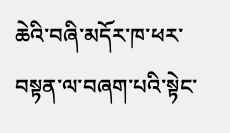ཆེའི་བཞི་མདོར་ཁ་ཕར་བསྟན་ལ་བཞག་པའི་སྟེང་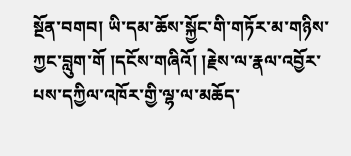སྔོན་བགབ། ཡི་དམ་ཆོས་སྐྱོང་གི་གཏོར་མ་གཉིས་ཀྱང་བླུག་གོ །དངོས་གཞིའོ། །རྗེས་ལ་རྣལ་འབྱོར་པས་དཀྱིལ་འཁོར་གྱི་ལྷ་ལ་མཆོད་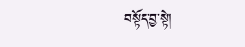བསྟོད་བྱ་སྟེ།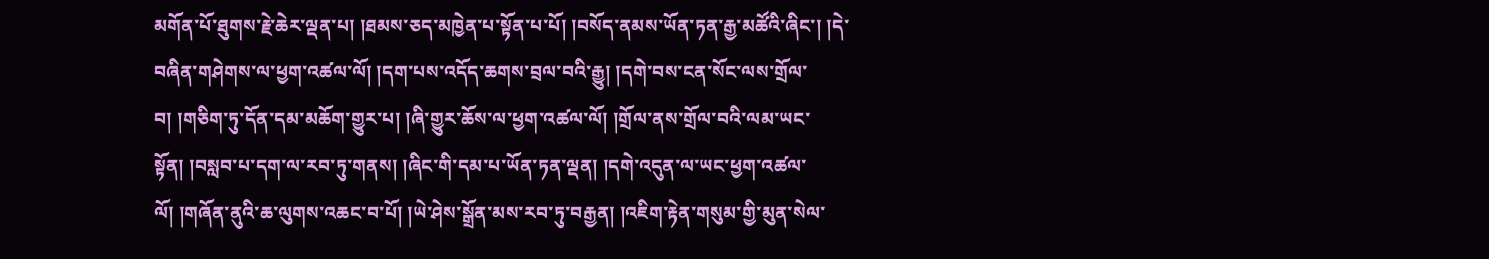མགོན་པོ་ཐུགས་རྗེ་ཆེར་ལྡན་པ། །ཐམས་ཅད་མཁྱེན་པ་སྟོན་པ་པོ། །བསོད་ནམས་ཡོན་ཏན་རྒྱ་མཚོའི་ཞིང་། །དེ་བཞིན་གཤེགས་ལ་ཕྱག་འཚལ་ལོ། །དག་པས་འདོད་ཆགས་བྲལ་བའི་རྒྱུ། །དགེ་བས་ངན་སོང་ལས་གྲོལ་བ། །གཅིག་ཏུ་དོན་དམ་མཆོག་གྱུར་པ། །ཞི་གྱུར་ཆོས་ལ་ཕྱག་འཚལ་ལོ། །གྲོལ་ནས་གྲོལ་བའི་ལམ་ཡང་སྟོན། །བསླབ་པ་དག་ལ་རབ་ཏུ་གནས། །ཞིང་གི་དམ་པ་ཡོན་ཏན་ལྡན། །དགེ་འདུན་ལ་ཡང་ཕྱག་འཚལ་ལོ། །གཞོན་ནུའི་ཆ་ལུགས་འཆང་བ་པོ། །ཡེ་ཤེས་སྒྲོན་མས་རབ་ཏུ་བརྒྱན། །འཇིག་རྟེན་གསུམ་གྱི་མུན་སེལ་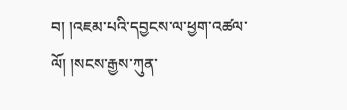བ། །འཇམ་པའི་དབྱངས་ལ་ཕྱག་འཚལ་ལོ། །སངས་རྒྱས་ཀུན་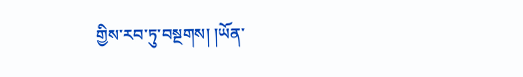གྱིས་རབ་ཏུ་བསྔགས། །ཡོན་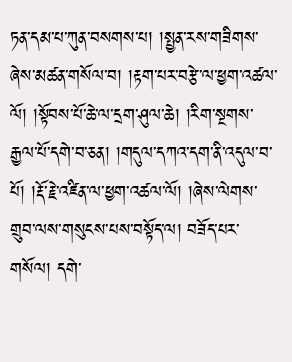ཏན་དམ་པ་ཀུན་བསགས་པ། །སྤྱན་རས་གཟིགས་ཞེས་མཚན་གསོལ་བ། །རྟག་པར་བརྩེ་ལ་ཕྱག་འཚལ་ལོ། །སྟོབས་པོ་ཆེ་ལ་དྲག་ཤུལ་ཆེ། །རིག་སྔགས་རྒྱལ་པོ་དགེ་བ་ཅན། །གདུལ་དཀའ་དག་ནི་འདུལ་བ་པོ། །རྡོ་རྗེ་འཛིན་ལ་ཕྱག་འཚལ་ལོ། །ཞེས་ལེགས་གྲུབ་ལས་གསུངས་པས་བསྟོད་ལ། བཟོད་པར་གསོལ། དགེ་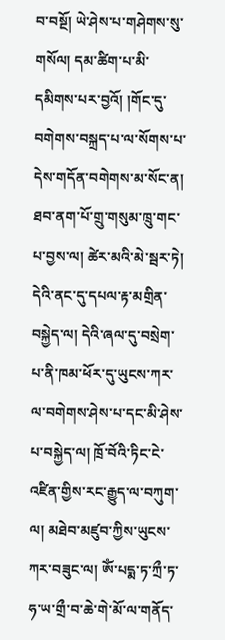བ་བསྔོ། ཡེ་ཤེས་པ་གཤེགས་སུ་གསོལ། དམ་ཚིག་པ་མི་དམིགས་པར་བྱའོ། །གོང་དུ་བགེགས་བསྐྲད་པ་ལ་སོགས་པ་དེས་གདོན་བགེགས་མ་སོང་ན། ཐབ་ནག་པོ་གྲུ་གསུམ་ཁྲུ་གང་པ་བྱས་ལ། ཚེར་མའི་མེ་སྦར་ཏེ། དེའི་ནང་དུ་དཔལ་རྟ་མགྲིན་བསྐྱེད་ལ། དེའི་ཞལ་དུ་བསྲེག་པ་ནི་ཁམ་ཕོར་དུ་ཡུངས་ཀར་ལ་བགེགས་ཤེས་པ་དང་མི་ཤེས་པ་བསྐྱེད་ལ། ཁྲོ་བོའི་ཏིང་ངེ་འཛིན་གྱིས་རང་རྒྱུད་ལ་བཀུག་ལ། མཐེབ་མཛུབ་ཀྱིས་ཡུངས་ཀར་བཟུང་ལ། ཨོཾ་པདྨ་ཏ་ཀྲྀ་ཏ་ཧ་ཡ་གྲྀ་བ་ཆེ་གེ་མོ་ལ་གནོད་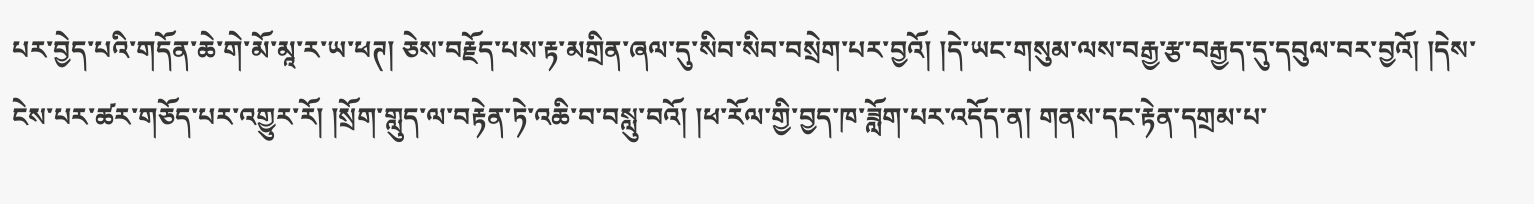པར་བྱེད་པའི་གདོན་ཆེ་གེ་མོ་མཱ་ར་ཡ་ཕཊ། ཅེས་བརྗོད་པས་རྟ་མགྲིན་ཞལ་དུ་སིབ་སིབ་བསྲེག་པར་བྱའོ། །དེ་ཡང་གསུམ་ལས་བརྒྱ་རྩ་བརྒྱད་དུ་དབུལ་བར་བྱའོ། །དེས་ངེས་པར་ཚར་གཅོད་པར་འགྱུར་རོ། །སྲོག་གླུད་ལ་བརྟེན་ཏེ་འཆི་བ་བསླུ་བའོ། །ཕ་རོལ་གྱི་བྱད་ཁ་ཟློག་པར་འདོད་ན། གནས་དང་རྟེན་དགྲམ་པ་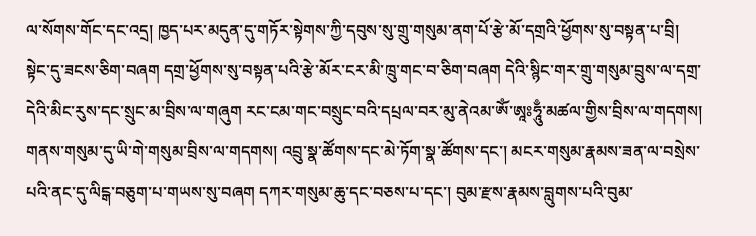ལ་སོགས་གོང་དང་འདྲ། ཁྱད་པར་མདུན་དུ་གཏོར་སྟེགས་ཀྱི་དབུས་སུ་གྲུ་གསུམ་ནག་པོ་རྩེ་མོ་དགྲའི་ཕྱོགས་སུ་བསྟན་པ་བྲི། སྟེང་དུ་ཟངས་ཅིག་བཞག དགྲ་ཕྱོགས་སུ་བསྟན་པའི་རྩེ་མོར་ངར་མི་ཁྲུ་གང་བ་ཅིག་བཞག དེའི་སྙིང་གར་གྲུ་གསུམ་བྲུས་ལ་དགྲ་དེའི་མིང་རུས་དང་སྲུང་མ་བྲིས་ལ་གཞུག རང་ངམ་གང་བསྲུང་བའི་དཔྲལ་བར་མུ་ནེའམ་ཨོཾ་ཨཱཿཧཱུྃ་མཚལ་གྱིས་བྲིས་ལ་གདགས། གནས་གསུམ་དུ་ཡི་གེ་གསུམ་བྲིས་ལ་གདགས། འབྲུ་སྣ་ཚོགས་དང་མེ་ཏོག་སྣ་ཚོགས་དང་། མངར་གསུམ་རྣམས་ཟན་ལ་བསྲེས་པའི་ནང་དུ་ལིངྒ་བཅུག་པ་གཡས་སུ་བཞག དཀར་གསུམ་ཆུ་དང་བཅས་པ་དང་། བུམ་རྫས་རྣམས་བླུགས་པའི་བུམ་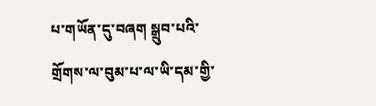པ་གཡོན་དུ་བཞག སྒྲུབ་པའི་གྲོགས་ལ་བུམ་པ་ལ་ཡི་དམ་གྱི་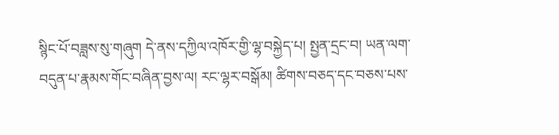སྙིང་པོ་བཟླས་སུ་གཞུག དེ་ནས་དཀྱིལ་འཁོར་གྱི་ལྷ་བསྐྱེད་པ། སྤྱན་དྲང་བ། ཡན་ལག་བདུན་པ་རྣམས་གོང་བཞིན་བྱས་ལ། རང་ལྷར་བསྒོམ། ཚིགས་བཅད་དང་བཅས་པས་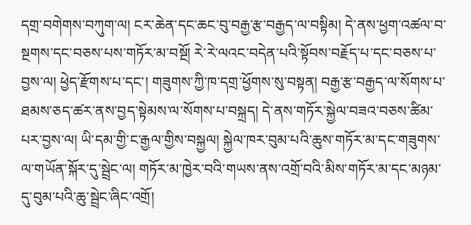དགྲ་བགེགས་བཀུག་ལ། ངར་ཆེན་དང་ཆང་བུ་བརྒྱ་རྩ་བརྒྱད་ལ་བསྟིམ། དེ་ནས་ཕྱག་འཚལ་བ་སྔགས་དང་བཅས་པས་གཏོར་མ་བསྔོ། རེ་རེ་ལའང་བདེན་པའི་སྟོབས་བརྗོད་པ་དང་བཅས་པ་བྱས་ལ། ཕྱེད་རྫོགས་པ་དང་། གཟུགས་ཀྱི་ཁ་དགྲ་ཕྱོགས་སུ་བསྟན། བརྒྱ་རྩ་བརྒྱད་ལ་སོགས་པ་ཐམས་ཅད་ཚར་ནས་བྱད་སྟེམས་ལ་སོགས་པ་བསྐྲད། དེ་ནས་གཏོར་སྐྱེལ་བཟའ་བཅས་ཚིམ་པར་བྱས་ལ། ཡི་དམ་གྱི་ང་རྒྱལ་གྱིས་བསྐྱལ། སྐྱེལ་ཁར་བུམ་པའི་ཆུས་གཏོར་མ་དང་གཟུགས་ལ་གཡོན་སྐོར་དུ་སྦྲེང་ལ། གཏོར་མ་ཁྱེར་བའི་གཡས་ནས་འགྲོ་བའི་མིས་གཏོར་མ་དང་མཉམ་དུ་བུམ་པའི་ཆུ་སྦྲེང་ཞིང་འགྲོ།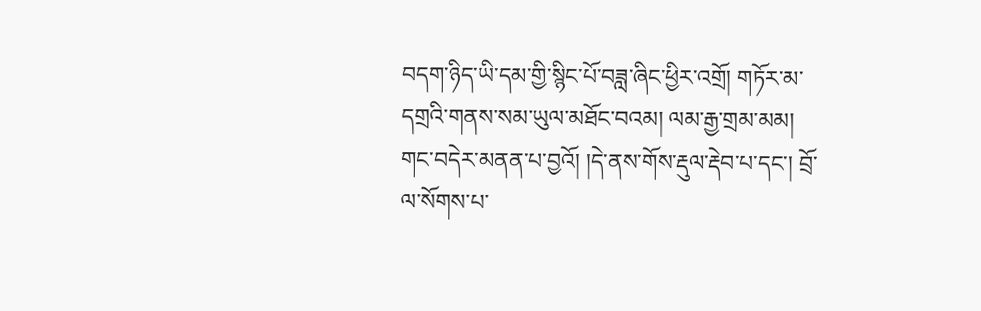བདག་ཉིད་ཡི་དམ་གྱི་སྙིང་པོ་བཟླ་ཞིང་ཕྱིར་འགྲོ། གཏོར་མ་དགྲའི་གནས་སམ་ཡུལ་མཐོང་བའམ། ལམ་རྒྱ་གྲམ་མམ། གང་བདེར་མནན་པ་བྱའོ། །དེ་ནས་གོས་རྡུལ་རྡེབ་པ་དང་། བྲོ་ལ་སོགས་པ་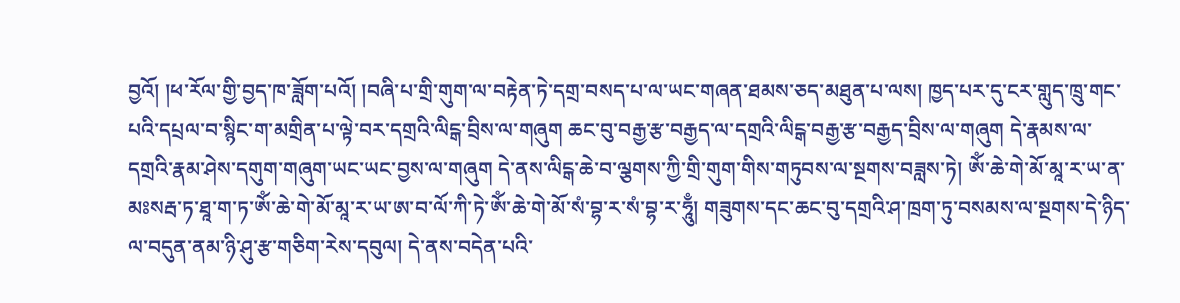བྱའོ། །ཕ་རོལ་གྱི་བྱད་ཁ་ཟློག་པའོ། །བཞི་པ་གྲི་གུག་ལ་བརྟེན་ཏེ་དགྲ་བསད་པ་ལ་ཡང་གཞན་ཐམས་ཅད་མཐུན་པ་ལས། ཁྱད་པར་དུ་ངར་གླུད་ཁྲུ་གང་པའི་དཔྲལ་བ་སྙིང་ག་མགྲིན་པ་ལྟེ་བར་དགྲའི་ལིངྒ་བྲིས་ལ་གཞུག ཆང་བུ་བརྒྱ་རྩ་བརྒྱད་ལ་དགྲའི་ལིངྒ་བརྒྱ་རྩ་བརྒྱད་བྲིས་ལ་གཞུག དེ་རྣམས་ལ་དགྲའི་རྣམ་ཤེས་དགུག་གཞུག་ཡང་ཡང་བྱས་ལ་གཞུག དེ་ནས་ལིངྒ་ཆེ་བ་ལྕགས་ཀྱི་གྲི་གུག་གིས་གཏུབས་ལ་སྔགས་བཟླས་ཏེ། ཨོཾ་ཆེ་གེ་མོ་མཱ་ར་ཡ་ན་མཿསརྦ་ཏ་ཐཱ་ག་ཏ་ཨོཾ་ཆེ་གེ་མོ་མཱ་ར་ཡ་ཨ་བ་ལོ་ཀི་ཏེ་ཨོཾ་ཆེ་གེ་མོ་སཾ་བྷ་ར་སཾ་བྷ་ར་ཧཱུྃ། གཟུགས་དང་ཆང་བུ་དགྲའི་ཤ་ཁྲག་ཏུ་བསམས་ལ་སྔགས་དེ་ཉིད་ལ་བདུན་ནམ་ཉི་ཤུ་རྩ་གཅིག་རེས་དབུལ། དེ་ནས་བདེན་པའི་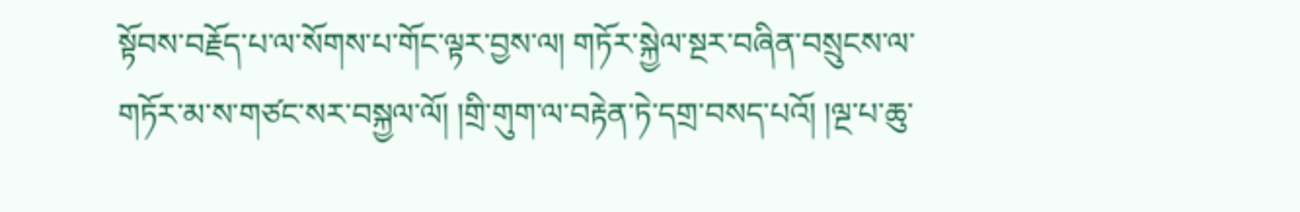སྟོབས་བརྗོད་པ་ལ་སོགས་པ་གོང་ལྟར་བྱས་ལ། གཏོར་སྐྱེལ་སྔར་བཞིན་བསྲུངས་ལ་གཏོར་མ་ས་གཙང་སར་བསྐྱལ་ལོ། །གྲི་གུག་ལ་བརྟེན་ཏེ་དགྲ་བསད་པའོ། །ལྔ་པ་ཆུ་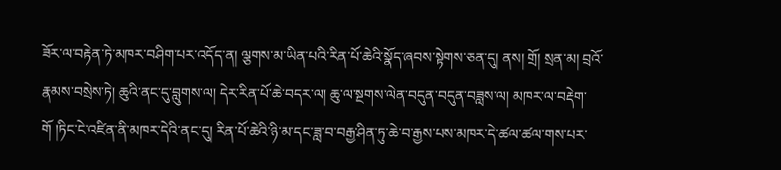ཟོར་ལ་བརྟེན་ཏེ་མཁར་བཤིག་པར་འདོད་ན། ལྕགས་མ་ཡིན་པའི་རིན་པོ་ཆེའི་སྣོད་ཞབས་སྟེགས་ཅན་དུ། ནས། གྲོ། སྲན་མ། བྲའོ་རྣམས་བསྲེས་ཏེ། ཆུའི་ནང་དུ་བླུགས་ལ། དེར་རིན་པོ་ཆེ་བདར་ལ། ཆུ་ལ་སྔགས་ལེན་བདུན་བདུན་བཟླས་ལ། མཁར་ལ་བརྡེག་གོ །ཏིང་ངེ་འཛིན་ནི་མཁར་དེའི་ནང་དུ། རིན་པོ་ཆེའི་ཉི་མ་དང་ཟླ་བ་བརྒྱ་ཤིན་ཏུ་ཆེ་བ་རྒྱས་པས་མཁར་དེ་ཚལ་ཚལ་གས་པར་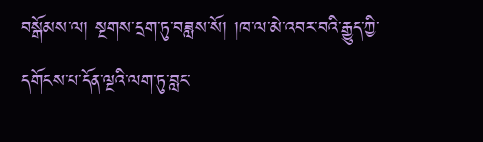བསྒོམས་ལ། སྔགས་དྲག་ཏུ་བཟླས་སོ། །ཁ་ལ་མེ་འབར་བའི་རྒྱུད་ཀྱི་དགོངས་པ་དོན་ལྔའི་ལག་ཏུ་བླང་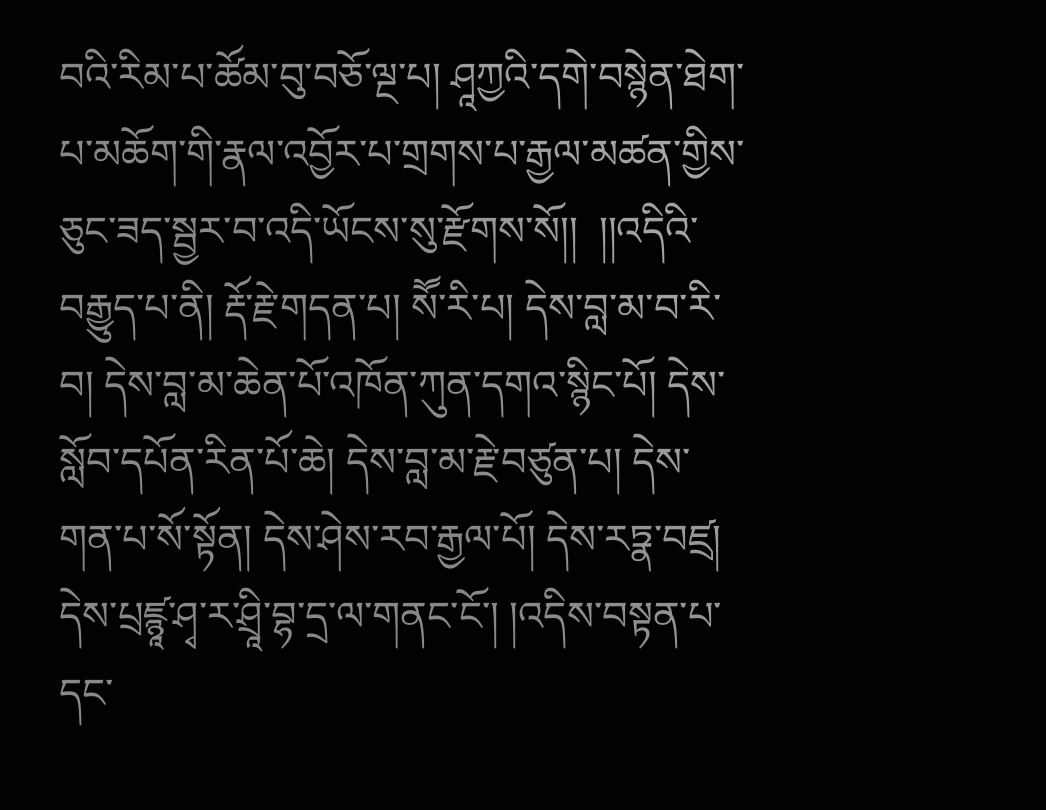བའི་རིམ་པ་ཚོམ་བུ་བཅོ་ལྔ་པ། ཤཱཀྱའི་དགེ་བསྙེན་ཐེག་པ་མཆོག་གི་རྣལ་འབྱོར་པ་གྲགས་པ་རྒྱལ་མཚན་གྱིས་ཅུང་ཟད་སྦྱར་བ་འདི་ཡོངས་སུ་རྫོགས་སོ།།  །།འདིའི་བརྒྱུད་པ་ནི། རྡོ་རྗེ་གདན་པ། སཽ་རི་པ། དེས་བླ་མ་བ་རི་བ། དེས་བླ་མ་ཆེན་པོ་འཁོན་ཀུན་དགའ་སྙིང་པོ། དེས་སློབ་དཔོན་རིན་པོ་ཆེ། དེས་བླ་མ་རྗེ་བཙུན་པ། དེས་གན་པ་སོ་སྟོན། དེས་ཤེས་རབ་རྒྱལ་པོ། དེས་རཏྣ་བཛྲ། དེས་པྲཛྙཱ་ཤྭ་ར་ཤྲཱི་བྷ་དྲ་ལ་གནང་ངོ་། །འདིས་བསྟན་པ་དང་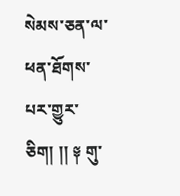སེམས་ཅན་ལ་ཕན་ཐོགས་པར་གྱུར་ཅིག། །། ༈ གུ་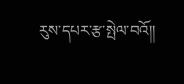རུས་དཔར་རྩ་སྤེལ་བའོ།།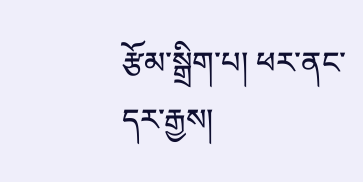རྩོམ་སྒྲིག་པ། ཕར་ནང་དར་རྒྱས།